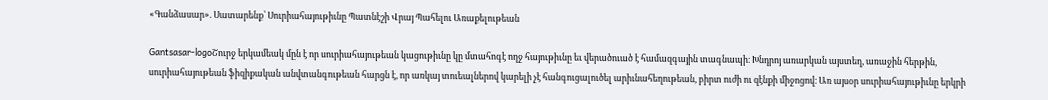«Գանձասար». Սատարենք՝ Սուրիահայութիւնը Պատնէշի Վրայ Պահելու Առաքելութեան

Gantsasar-logoՇուրջ երկամեակ մըն է որ սուրիահայութեան կացութիւնը կը մտահոգէ ողջ հայութիւնը եւ վերածուած է համազգային տագնապի։ Խնդրոյ առարկան այստեղ, առաջին հերթին, սուրիահայութեան ֆիզիքական անվտանգութեան հարցն է, որ առկայ տուեալներով կարելի չէ հանգուցալուծել արիւնահեղութեան, բիրտ ուժի ու զէնքի միջոցով։ Առ այսօր սուրիահայութիւնը երկրի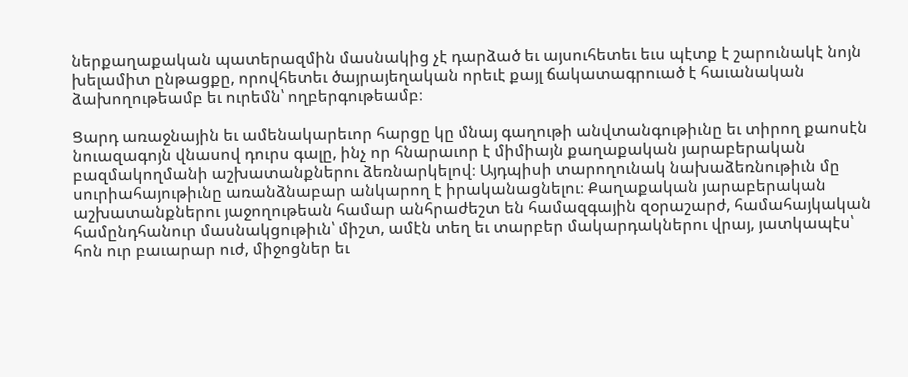ներքաղաքական պատերազմին մասնակից չէ դարձած եւ այսուհետեւ եւս պէտք է շարունակէ նոյն խելամիտ ընթացքը, որովհետեւ ծայրայեղական որեւէ քայլ ճակատագրուած է հաւանական ձախողութեամբ եւ ուրեմն՝ ողբերգութեամբ։

Ցարդ առաջնային եւ ամենակարեւոր հարցը կը մնայ գաղութի անվտանգութիւնը եւ տիրող քաոսէն նուազագոյն վնասով դուրս գալը, ինչ որ հնարաւոր է միմիայն քաղաքական յարաբերական բազմակողմանի աշխատանքներու ձեռնարկելով։ Այդպիսի տարողունակ նախաձեռնութիւն մը սուրիահայութիւնը առանձնաբար անկարող է իրականացնելու։ Քաղաքական յարաբերական աշխատանքներու յաջողութեան համար անհրաժեշտ են համազգային զօրաշարժ, համահայկական համընդհանուր մասնակցութիւն՝ միշտ, ամէն տեղ եւ տարբեր մակարդակներու վրայ, յատկապէս՝ հոն ուր բաւարար ուժ, միջոցներ եւ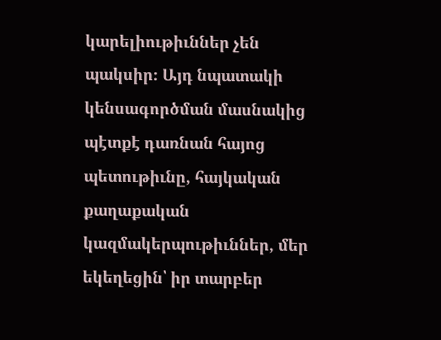կարելիութիւններ չեն պակսիր։ Այդ նպատակի կենսագործման մասնակից պէտքէ դառնան հայոց պետութիւնը, հայկական քաղաքական կազմակերպութիւններ, մեր եկեղեցին՝ իր տարբեր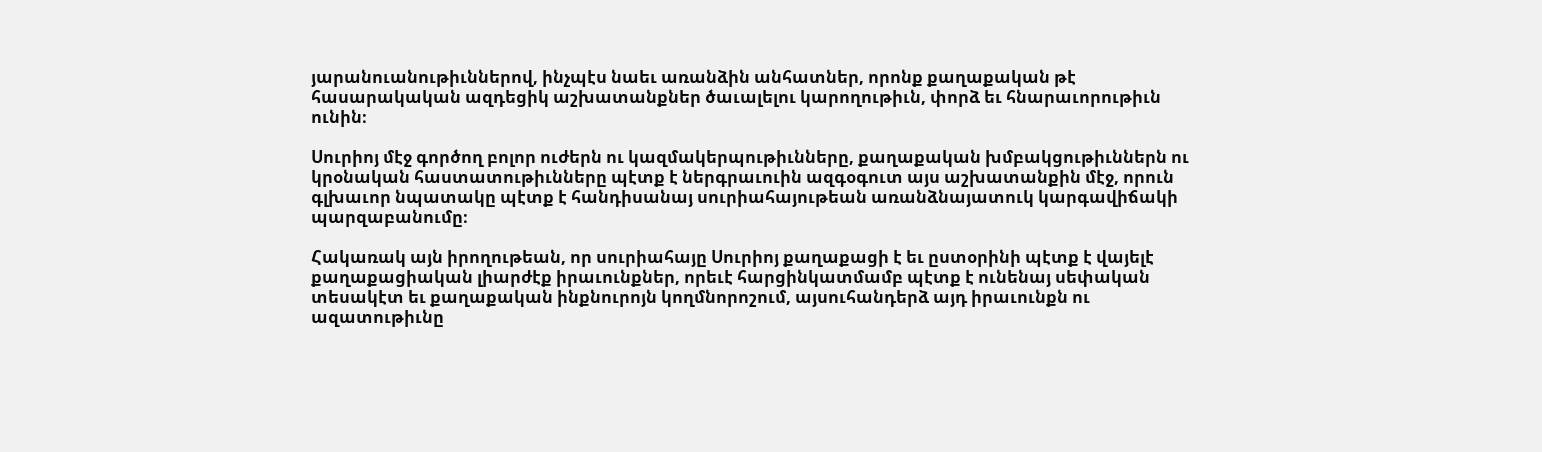յարանուանութիւններով, ինչպէս նաեւ առանձին անհատներ, որոնք քաղաքական թէ հասարակական ազդեցիկ աշխատանքներ ծաւալելու կարողութիւն, փորձ եւ հնարաւորութիւն ունին։

Սուրիոյ մէջ գործող բոլոր ուժերն ու կազմակերպութիւնները, քաղաքական խմբակցութիւններն ու կրօնական հաստատութիւնները պէտք է ներգրաւուին ազգօգուտ այս աշխատանքին մէջ, որուն գլխաւոր նպատակը պէտք է հանդիսանայ սուրիահայութեան առանձնայատուկ կարգավիճակի պարզաբանումը։

Հակառակ այն իրողութեան, որ սուրիահայը Սուրիոյ քաղաքացի է եւ ըստօրինի պէտք է վայելէ քաղաքացիական լիարժէք իրաւունքներ, որեւէ հարցինկատմամբ պէտք է ունենայ սեփական տեսակէտ եւ քաղաքական ինքնուրոյն կողմնորոշում, այսուհանդերձ այդ իրաւունքն ու ազատութիւնը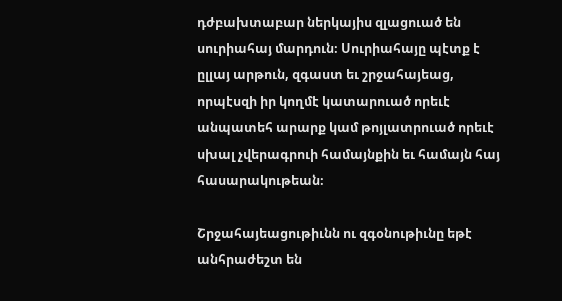դժբախտաբար ներկայիս զլացուած են սուրիահայ մարդուն։ Սուրիահայը պէտք է ըլլայ արթուն, զգաստ եւ շրջահայեաց, որպէսզի իր կողմէ կատարուած որեւէ անպատեհ արարք կամ թոյլատրուած որեւէ սխալ չվերագրուի համայնքին եւ համայն հայ հասարակութեան։

Շրջահայեացութիւնն ու զգօնութիւնը եթէ անհրաժեշտ են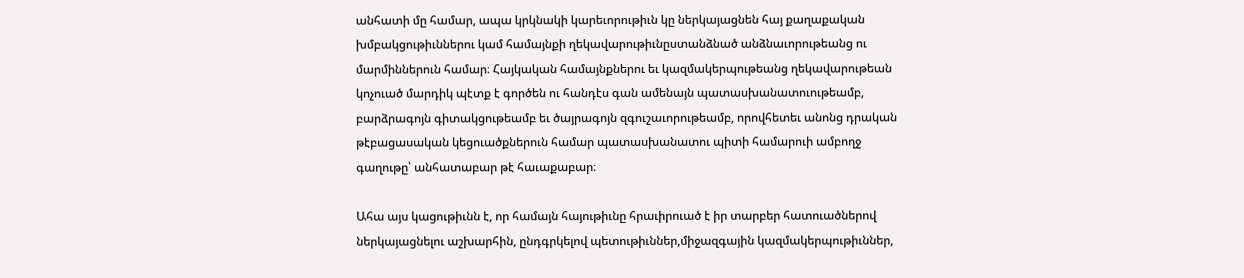անհատի մը համար, ապա կրկնակի կարեւորութիւն կը ներկայացնեն հայ քաղաքական խմբակցութիւններու կամ համայնքի ղեկավարութիւնըստանձնած անձնաւորութեանց ու մարմիններուն համար։ Հայկական համայնքներու եւ կազմակերպութեանց ղեկավարութեան կոչուած մարդիկ պէտք է գործեն ու հանդէս գան ամենայն պատասխանատուութեամբ, բարձրագոյն գիտակցութեամբ եւ ծայրագոյն զգուշաւորութեամբ, որովհետեւ անոնց դրական թէբացասական կեցուածքներուն համար պատասխանատու պիտի համարուի ամբողջ գաղութը՝ անհատաբար թէ հաւաքաբար։

Ահա այս կացութիւնն է, որ համայն հայութիւնը հրաւիրուած է իր տարբեր հատուածներով ներկայացնելու աշխարհին, ընդգրկելով պետութիւններ,միջազգային կազմակերպութիւններ,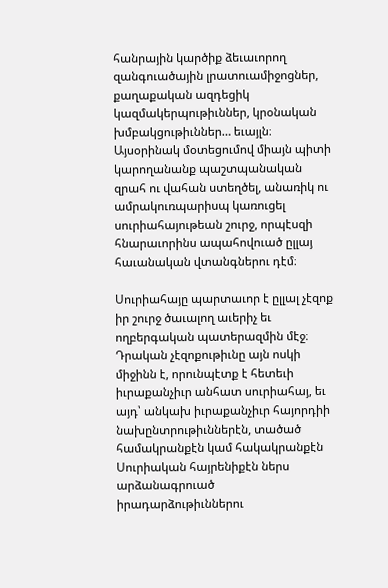հանրային կարծիք ձեւաւորող զանգուածային լրատուամիջոցներ, քաղաքական ազդեցիկ կազմակերպութիւններ, կրօնական խմբակցութիւններ… եւայլն։ Այսօրինակ մօտեցումով միայն պիտի կարողանանք պաշտպանական զրահ ու վահան ստեղծել, անառիկ ու ամրակուռպարիսպ կառուցել սուրիահայութեան շուրջ, որպէսզի հնարաւորինս ապահովուած ըլլայ հաւանական վտանգներու դէմ։

Սուրիահայը պարտաւոր է ըլլալ չէզոք իր շուրջ ծաւալող աւերիչ եւ ողբերգական պատերազմին մէջ։ Դրական չէզոքութիւնը այն ոսկի միջինն է, որունպէտք է հետեւի իւրաքանչիւր անհատ սուրիահայ, եւ այդ՝ անկախ իւրաքանչիւր հայորդիի նախընտրութիւններէն, տածած համակրանքէն կամ հակակրանքէն Սուրիական հայրենիքէն ներս արձանագրուած իրադարձութիւններու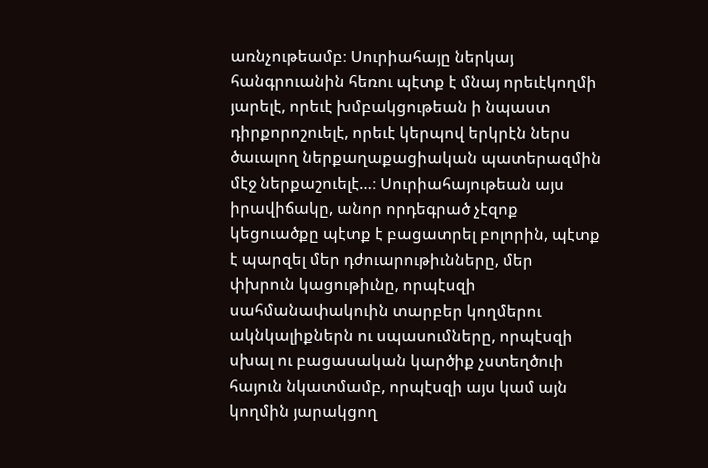առնչութեամբ։ Սուրիահայը ներկայ հանգրուանին հեռու պէտք է մնայ որեւէկողմի յարելէ, որեւէ խմբակցութեան ի նպաստ դիրքորոշուելէ, որեւէ կերպով երկրէն ներս ծաւալող ներքաղաքացիական պատերազմին մէջ ներքաշուելէ…։ Սուրիահայութեան այս իրավիճակը, անոր որդեգրած չէզոք կեցուածքը պէտք է բացատրել բոլորին, պէտք է պարզել մեր դժուարութիւնները, մեր փխրուն կացութիւնը, որպէսզի սահմանափակուին տարբեր կողմերու ակնկալիքներն ու սպասումները, որպէսզի սխալ ու բացասական կարծիք չստեղծուի հայուն նկատմամբ, որպէսզի այս կամ այն կողմին յարակցող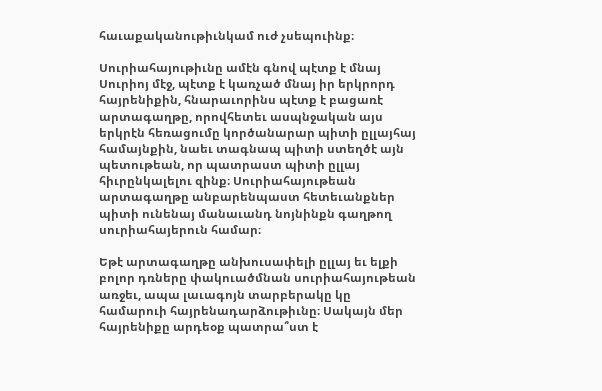հաւաքականութիւնկամ ուժ չսեպուինք։

Սուրիահայութիւնը ամէն գնով պէտք է մնայ Սուրիոյ մէջ, պէտք է կառչած մնայ իր երկրորդ հայրենիքին, հնարաւորինս պէտք է բացառէ արտագաղթը, որովհետեւ ասպնջական այս երկրէն հեռացումը կործանարար պիտի ըլլայհայ համայնքին, նաեւ տագնապ պիտի ստեղծէ այն պետութեան, որ պատրաստ պիտի ըլլայ հիւրընկալելու զինք։ Սուրիահայութեան արտագաղթը անբարենպաստ հետեւանքներ պիտի ունենայ մանաւանդ նոյնինքն գաղթող սուրիահայերուն համար։

Եթէ արտագաղթը անխուսափելի ըլլայ եւ ելքի բոլոր դռները փակուածմնան սուրիահայութեան առջեւ, ապա լաւագոյն տարբերակը կը համարուի հայրենադարձութիւնը։ Սակայն մեր հայրենիքը արդեօք պատրա՞ստ է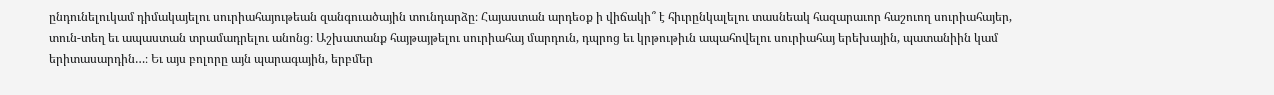ընդունելուկամ դիմակայելու սուրիահայութեան զանգուածային տունդարձը։ Հայաստան արդեօք ի վիճակի՞ է հիւրընկալելու տասնեակ հազարաւոր հաշուող սուրիահայեր, տուն-տեղ եւ ապաստան տրամադրելու անոնց։ Աշխատանք հայթայթելու սուրիահայ մարդուն, դպրոց եւ կրթութիւն ապահովելու սուրիահայ երեխային, պատանիին կամ երիտասարդին…։ Եւ այս բոլորը այն պարագային, երբմեր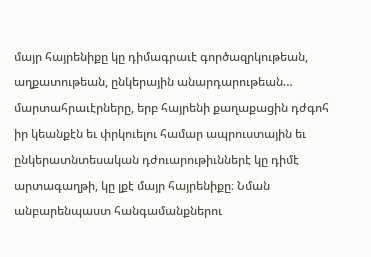մայր հայրենիքը կը դիմագրաւէ գործազրկութեան, աղքատութեան, ընկերային անարդարութեան… մարտահրաւէրները, երբ հայրենի քաղաքացին դժգոհ իր կեանքէն եւ փրկուելու համար ապրուստային եւ ընկերատնտեսական դժուարութիւններէ կը դիմէ արտագաղթի, կը լքէ մայր հայրենիքը։ Նման անբարենպաստ հանգամանքներու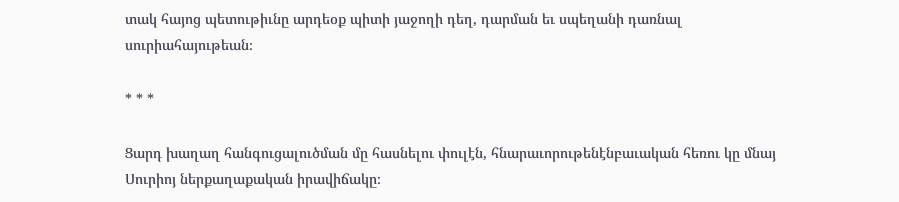տակ հայոց պետութիւնը արդեօք պիտի յաջողի դեղ, դարման եւ սպեղանի դառնալ սուրիահայութեան։

* * *

Ցարդ խաղաղ հանգուցալուծման մը հասնելու փուլէն, հնարաւորութենէնբաւական հեռու կը մնայ Սուրիոյ ներքաղաքական իրավիճակը։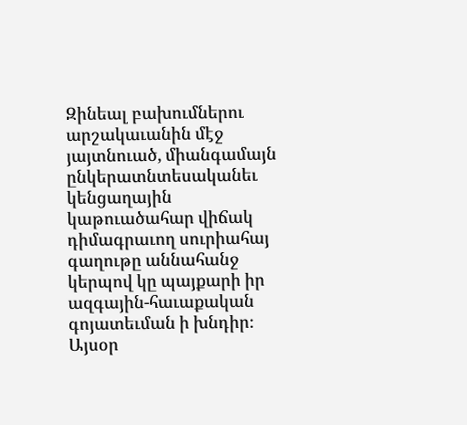Զինեալ բախումներու արշակաւանին մէջ յայտնուած, միանգամայն ընկերատնտեսականեւ կենցաղային կաթուածահար վիճակ դիմագրաւող սուրիահայ գաղութը աննահանջ կերպով կը պայքարի իր ազգային-հաւաքական գոյատեւման ի խնդիր։ Այսօր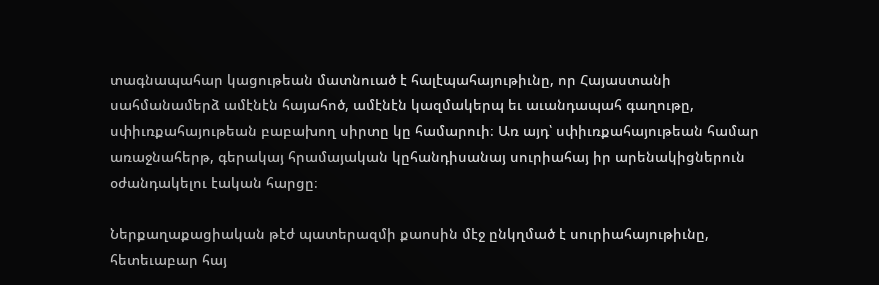տագնապահար կացութեան մատնուած է հալէպահայութիւնը, որ Հայաստանի սահմանամերձ ամէնէն հայահոծ, ամէնէն կազմակերպ եւ աւանդապահ գաղութը, սփիւռքահայութեան բաբախող սիրտը կը համարուի։ Առ այդ՝ սփիւռքահայութեան համար առաջնահերթ, գերակայ հրամայական կըհանդիսանայ սուրիահայ իր արենակիցներուն օժանդակելու էական հարցը։

Ներքաղաքացիական թէժ պատերազմի քաոսին մէջ ընկղմած է սուրիահայութիւնը, հետեւաբար հայ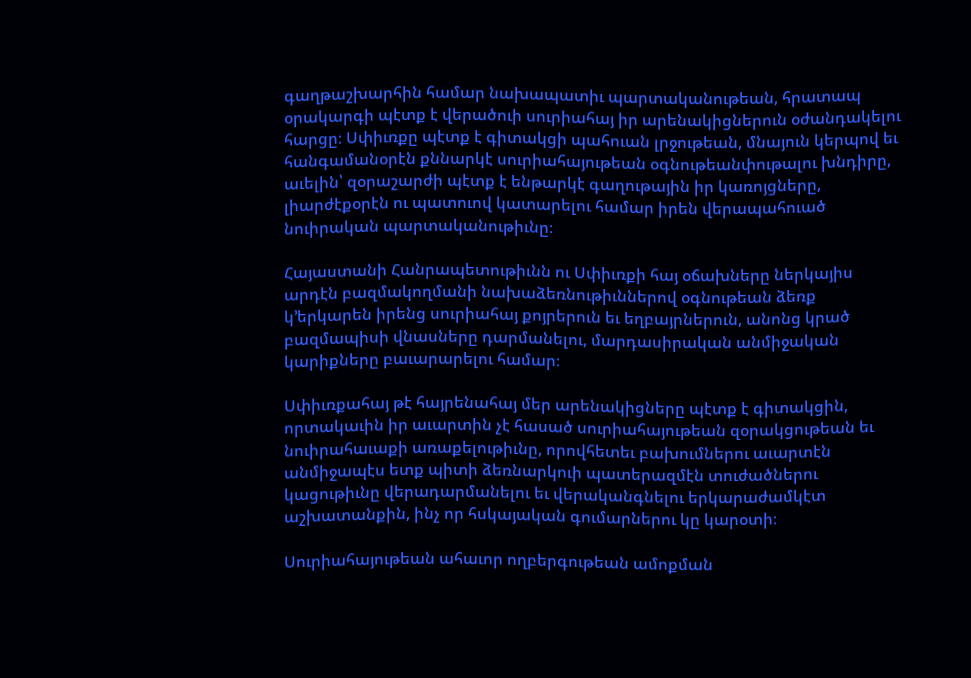գաղթաշխարհին համար նախապատիւ պարտականութեան, հրատապ օրակարգի պէտք է վերածուի սուրիահայ իր արենակիցներուն օժանդակելու հարցը։ Սփիւռքը պէտք է գիտակցի պահուան լրջութեան, մնայուն կերպով եւ հանգամանօրէն քննարկէ սուրիահայութեան օգնութեանփութալու խնդիրը, աւելին՝ զօրաշարժի պէտք է ենթարկէ գաղութային իր կառոյցները, լիարժէքօրէն ու պատուով կատարելու համար իրեն վերապահուած նուիրական պարտականութիւնը։

Հայաստանի Հանրապետութիւնն ու Սփիւռքի հայ օճախները ներկայիս արդէն բազմակողմանի նախաձեռնութիւններով օգնութեան ձեռք կ՚երկարեն իրենց սուրիահայ քոյրերուն եւ եղբայրներուն, անոնց կրած բազմապիսի վնասները դարմանելու, մարդասիրական անմիջական կարիքները բաւարարելու համար։

Սփիւռքահայ թէ հայրենահայ մեր արենակիցները պէտք է գիտակցին, որտակաւին իր աւարտին չէ հասած սուրիահայութեան զօրակցութեան եւ նուիրահաւաքի առաքելութիւնը, որովհետեւ բախումներու աւարտէն անմիջապէս ետք պիտի ձեռնարկուի պատերազմէն տուժածներու կացութիւնը վերադարմանելու եւ վերականգնելու երկարաժամկէտ աշխատանքին, ինչ որ հսկայական գումարներու կը կարօտի։

Սուրիահայութեան ահաւոր ողբերգութեան ամոքման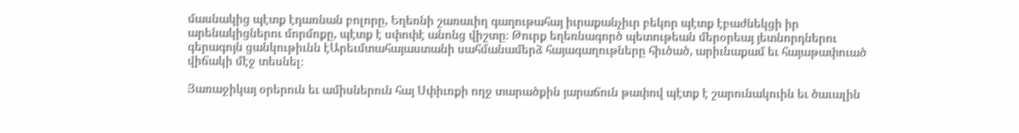մասնակից պէտք էդառնան բոլորը, Եղեռնի շառաւիղ գաղութահայ իւրաքանչիւր բեկոր պէտք էբաժնեկցի իր արենակիցներու մորմոքը, պէտք է սփոփէ անոնց վիշտը։ Թուրք եղեռնագործ պետութեան մերօրեայ յետնորդներու գերագոյն ցանկութիւնն էԱրեւմտահայաստանի սահմանամերձ հայագաղութները հիւծած, արիւնաքամ եւ հայաթափուած վիճակի մէջ տեսնել։

Յառաջիկայ օրերուն եւ ամիսներուն հայ Սփիւռքի ողջ տարածքին յարաճուն թափով պէտք է շարունակուին եւ ծաւալին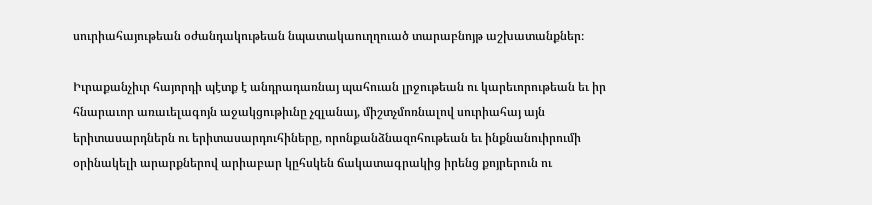սուրիահայութեան օժանդակութեան նպատակաուղղուած տարաբնոյթ աշխատանքներ։

Իւրաքանչիւր հայորդի պէտք է անդրադառնայ պահուան լրջութեան ու կարեւորութեան եւ իր հնարաւոր առաւելագոյն աջակցութիւնը չզլանայ, միշտչմոռնալով սուրիահայ այն երիտասարդներն ու երիտասարդուհիները, որոնքանձնազոհութեան եւ ինքնանուիրումի օրինակելի արարքներով արիաբար կըհսկեն ճակատագրակից իրենց քոյրերուն ու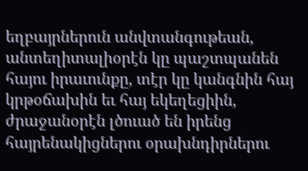եղբայրներուն անվտանգութեան, անտեղիտալիօրէն կը պաշտպանեն հայու իրաւունքը, տէր կը կանգնին հայ կրթօճախին եւ հայ եկեղեցիին, ժրաջանօրէն լծուած են իրենց հայրենակիցներու օրախնդիրներու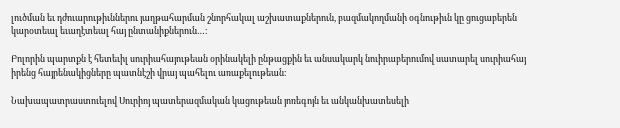լուծման եւ դժուարութիւններու յաղթահարման շնորհակալ աշխատաքներուն, բազմակողմանի օգնութիւն կը ցուցաբերեն կարօտեալ եւաղէտեալ հայ ընտանիքներուն…։

Բոլորին պարտքն է հետեւիլ սուրիահայութեան օրինակելի ընթացքին եւ անսակարկ նուիրաբերումով սատարել սուրիահայ իրենց հայրենակիցները պատնէշի վրայ պահելու առաքելութեան։

Նախապատրաստուելով Սուրիոյ պատերազմական կացութեան յոռեգոյն եւ անկանխատեսելի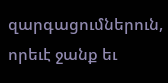զարգացումներուն, որեւէ ջանք եւ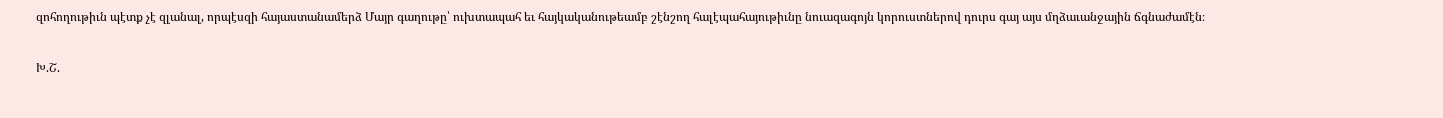զոհողութիւն պէտք չէ զլանալ, որպէսզի հայաստանամերձ Մայր գաղութը՝ ուխտապահ եւ հայկականութեամբ շէնշող հալէպահայութիւնը նուազագոյն կորուստներով դուրս գայ այս մղձաւանջային ճգնաժամէն։

Խ.Շ.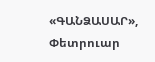«ԳԱՆՁԱՍԱՐ», Փետրուար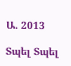Ա. 2013

Տպել Տպել